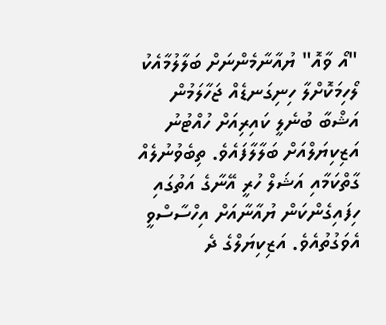"އޯ ވާއޮ" ޔުއާނާމެންނަށް ބަލާލުމާއެކު ލޯހިމަކޮށްލާ ހިނިގަނޑެއް ޖަހާލަމުން އަޝްބާ ބުނެލީ ކައިރިއަށް ހުއްޓުނު އަޒިކިޔަލްއަށް ބަލާލާފައެވެ. ތިބެވުނުލެއް ގާތްކަމާއި އަޝަލް ހުރީ އޭނާގެ އަތުގައި ހިފައިގެންކަން ޔުއާނާއަށް އިހްސާސްވީ އެވަގުތުއެވެ. އަޒިކިޔަލްގެ ދެ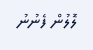ލޮލުން ފެނުނު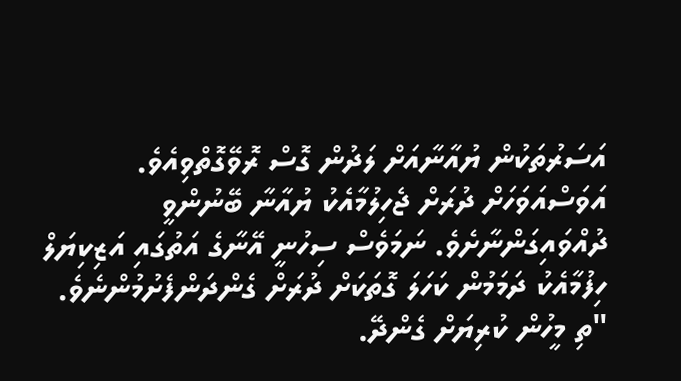އަސަރުތަކުން ޔުއާނާއަށް ލަދުން ގޮސް ރޮވޭގޮތްވިއެވެ.
އަވަސްއަވަހަށް ދުރަށް ޖެހިލުމާއެކު ޔުއާނާ ބޭނުންވީ ދުއްވައިގަންނާށެވެ. ނަމަވެސް ސިހުނީ އޭނާގެ އަތުގައި އަޒިކިޔަލް ހިފުމާއެކު ދަމަމުން ކަހަލަ ގޮތަކަށް ދުރަށް ގެންދަންފެށުމުންނެވެ.
"ތި މީހުން ކުރިޔަށް ގެންދޭ.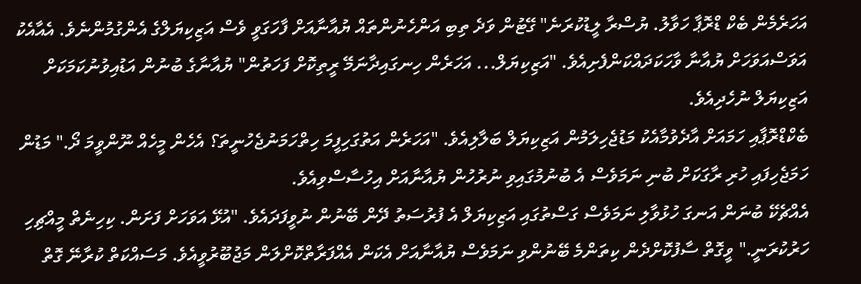އަހަރެމެން ބެކް ޑްރޮޕާ ހަވާލު. ޔުސްރާ ލީޑުކުރަނެ" ގޭޓުން ވަދެ ތިބި އަންހެނުންތައް ޔުއާނާއަށް ފާހަގަވީ ވެސް އަޒިކިޔަލްގެ އެންގުމުންނެވެ. އެއާއެކު އަވަސްއަވަހަށް ޔުއާނާ ވާހަކަދައްކަންފެށިއެވެ. "އަޒިކިޔަލް... އަހަރެން ހިނގައިދާނަމޭ ރީތިކޮށް ފަހަތުން" ޔުއާނާގެ ބުނުން އަޑުއިވުނުކަމަކަށް އަޒިކިޔަލް ނުހެދިއެވެ.
ބެކްޑްރޮޕާއި ހަމައަށް އާދެވުމާއެކު މަޑުޖެހިލަމުން އަޒިކިޔަލް ބަލާލިއެވެ. "އަހަރެން އަތުގަހިފީމަ ހިތްހަމަނުޖެހުނީތަ؟ އެހެން މީހެއް ނޫންވީމަ ދޯ." މަޑުން ހަމަޖެހިފައި ހުރި ރާގަކަށް ބުނި ނަމަވެސް އެ ބުނުމުގައިވި ނުރުހުން ޔުއާނާއަށް އިހުސާސްވިއެވެ.
އެއްޗެކޭ ބުނަން އަނގަ ހުޅުވާލި ނަމަވެސް ގަސްތުގައި އަޒިކިޔަލް އެ ފުރުސަތު ދޭން ބޭނުން ނުވީފަދައެވެ. "އުޅޭ އަވަހަށް ފަށަން. ކިހިނެތް މީއްޗިހި ހަރުކުރަނީ." ވީގޮތް ސާފުކޮށްދެން ކިތަންމެ ބޭނުންވި ނަމަވެސް ޔުއާނާއަށް އެކަން އެއްފަރާތްކޮށްލަން މަޖުބޫރުވީއެވެ. މަސައްކަތް ކުރާނޭ ގޮތް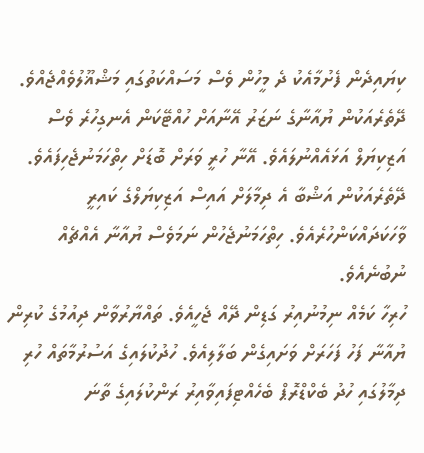ކިޔައިދެން ފެށުމާއެކު ދެ މީހުން ވެސް މަސައްކަތުގައި މަޝްޣޫލުވެއްޖެއްވެ.
ދޭތެރެއަކުން ޔުއާނާގެ ނަޒަރު އޭނާއަށް ހުއްޓޭކަން އެނގިހުރެ ވެސް އަޒިކިޔަލް އަޅައެއްނުލައެވެ. އޭނާ ހުރީ ވަރަށް ބޮޑަށް ހިތްހަމަނުޖެހިފައެވެ. ދޭތެރެއަކުން އަޝްބާ އެ ދިމާލަށް އައިސް އަޒިކިޔަލްގެ ކައިރީ ވާހަކަދައްކަންހުރެއެވެ. ހިތްހަމަނުޖެހުން ނަމަވެސް ޔުއާނާ އެއްޗެއް ނުބުނެއެވެ.
ހުރިހާ ކަމެއް ނިމުނުއިރު ގަޑިން ދޭއް ޖެހީއެވެ. ތައްޔާރުވާން ދިއުމުގެ ކުރިން ޔުއާނާ ފަހު ފަހަރަށް ވަށައިގެން ބަލާލިއެވެ. ހުދުކުލައިގެ އަސުރުމާތައް ހުރި ދިމާލުގައި ހުދު ބެކްޑްރޮޕް ބެހެއްޓިފައިވާއިރު ރަންކުލައިގެ ތާނަ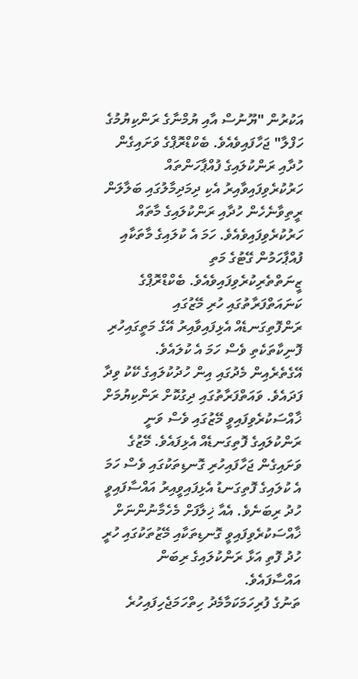އަކުރުން "ޔޫނުސް އާއި ޔުމްނާގެ ރަންކިޔުމުގެ ހަފްލާ" ޖަހާފައިވެއެވެ. ބެކްޑްރޮޕްގެ ވަށައިގެން ހުދާއި ރަންކުލައިގެ ފުއްޕާހަންތައް ހަރުކުރެވިފައިވާއިރު އެކި ދިމަދިމާލުގައި ބަލާލަން ރީތިވާނެހެން ހުދާއި ރަންކުލައިގެ މާތައް ހަރުކުރެވިފައިވެއެވެ. ހަމަ އެ ކުލައިގެ މާތަކާއި ފުއްޕާހަމުން ގޭޓުގެ މަތި ޒީނަތްތެރިކުރެވިފައިވެއެވެ. ބެކްޑްރޮޕްގެ ކަނައަތްފަރާތުގައި ހުރި މޭޒުގައި ރަންފޮތިގަނޑެއް އެޅިފައިވާއިރު އޭގެ މަތީގައިހުރި ފޮނިކާތަކެތި ވެސް ހަމަ އެ ކުލައެވެ. އޭގެތެރެއިން މެދުގައި އިން ހުދުކުލައިގެ ކޭކު ވިދާ ފަދައެވެ. ވައަތްފަރާތުގައި ދިގުކޮށް ރަންކިޔުމަށް ޚާއްސަކުރެވިފައިވީ މޭޒުގައި ވެސް ވަނީ ރަންކުލައިގެ ފޮތިގަނޑެއް އެޅިފައެވެ. މޭޒުގެ ވަށައިގެން ޖަހާފައިހުރި ގޮނޑިތަކުގައި ވެސް ހަމަ އެ ކުލައިގެ ފޮތިގަނޑު އެޅިފައިވީއިރު އައްސާފައިވީ ހުދު ރިބަނެވެ. އެއާ ޚިލާފަށް މެހެމާނުންނަށް ޚާއްސަކުރެވިފައިވީ ގޮނޑިތަކާއި މޭޒުތަކުގައި ހުރީ ހުދު ފޮތި އަޅާ ރަންކުލައިގެ ރިބަން އައްސާފައެވެ.
ތަނުގެ ފުރިހަމަކަމާމެދު ހިތްހަމަޖެހިފައިހުރެ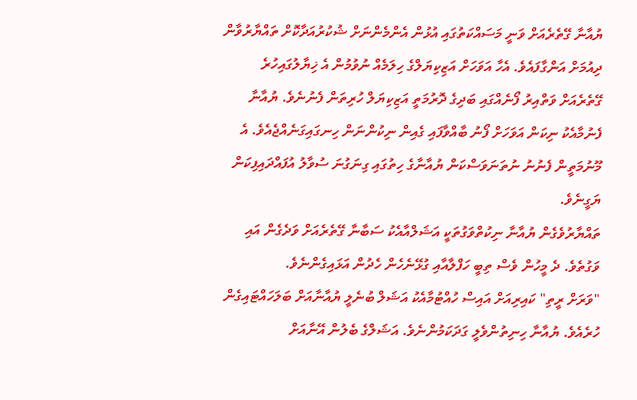ޔުއާނާ ގޭތެރެއަށް ވަނީ މަސައްކަތުގައި އުޅުން އެންމެންނަށް ޝުކުރުއަދާކޮށް ތައްޔާރުވާން ދިއުމަށް އަންގާފައެވެ. އެހާ އަވަހަށް އަޒިކިޔަލްގެ ހިލަމެއް ނުވުމުން އެ ޚިޔާލުގައިހުރެ ގޭތެރެއަށް ވަތްއިރު ފޯނެއްގައި ބަދިގެ ދޮރުމަތީ އަޒިކިޔަލް ހުރިތަން ފެނުނެވެ. ޔުއާނާ ފެނުމާއެކު ނިކަން އަވަހަށް ފޯނު ބާއްވާފައި ގެއިން ނިކުންނަން ހިނގައިގަނެއްޖެއެވެ. އެ މޫނުމަތީން ފެނުނު ނުތަނަވަސްކަން ޔުއާނާގެ ހިތުގައި ގިނަގުނަ ސުވާލު އުފައްދައިފިކަން ޔަގީނެވެ.
ތައްޔާރުވެގެން ޔުއާނާ ނިކުތްވަގުތަކީ އަޝަލްއާއެކު ސަބާނާ ގޭތެރެއަށް ވަދެގެން އައި ވަގުތެވެ. ދެ މީހުން ވެސް ތިބީ ހަފްލާއާއި ގުޅޭނެހެން ހެދުން އަޅައިގެންނެވެ.
"ވަރަށް ރީތި" ކައިރިއަށް އައިސް ހުއްޓުމާއެކު އަޝަލް ބުނެލީ ޔުއާނާއަށް ބަލަހައްޓައިގެން ހުރެއެވެ. ޔުއާނާ ހިނިތުންވެލީ ގަދަކަމުންނެވެ. އަޝަލްގެ ބެލުން އޭނާއަށް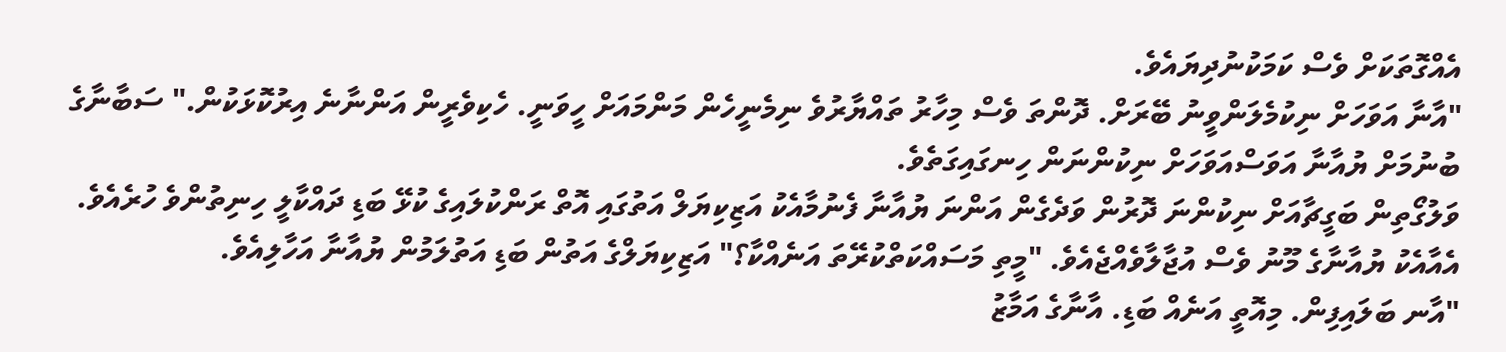އެއްގޮތަކަށް ވެސް ކަމަކުނުދިޔައެވެ.
"އާނާ އަވަހަށް ނިކުމެލަންވީނު ބޭރަށް. ދޮންތަ ވެސް މިހާރު ތައްޔާރުވެ ނިމެނީހެން މަންމައަށް ހީވަނީ. ހެކިވެރީން އަންނާނެ އިރުކޮޅަކުން." ސަބާނާގެ ބުނުމަށް ޔުއާނާ އަވަސްއަވަހަށް ނިކުންނަން ހިނގައިގަތެވެ.
ވަލުގޯތިން ބަގީޗާއަށް ނިކުންނަ ދޮރުން ވަދެގެން އަންނަ ޔުއާނާ ފެނުމާއެކު އަޒިކިޔަލް އަތުގައި އޮތް ރަންކުލައިގެ ކުޅޭ ބަޑި ދައްކާލީ ހިނިތުންވެ ހުރެއެވެ. އެއާއެކު ޔުއާނާގެ މޫނު ވެސް އުޖާލާވެއްޖެއެވެ. "މީތި މަސައްކަތްކުރޭތަ އަނެއްކާ؟" އަޒިކިޔަލްގެ އަތުން ބަޑި އަތުލަމުން ޔުއާނާ އަހާލިއެވެ.
"އާނ ބަލައިފިން. މިއޮތީ އަނެއް ބަޑި. އާނާގެ އަމާޒު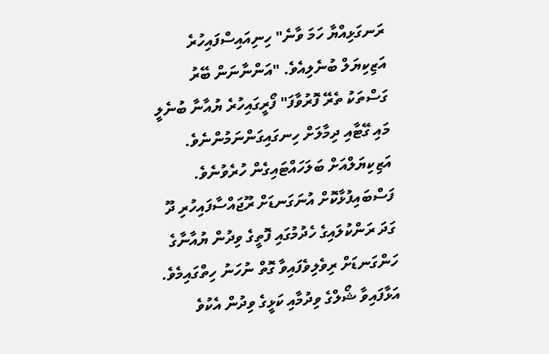ރަނގަޅިއްޔާ ހަމަ ވާނެ" ހިނިއައިސްފައިހުރެ އަޒިކިޔަލް ބުނެލިއެވެ. "އަންނާނަން ބޭރު ގަސްތަކު ތެރޭ ފޮރުވާފަ" ފޯރީގައިހުރެ ޔުއާނާ ބުނެލީ މައި ގޭޓާއި ދިމާލަށް ހިނގައިގަންނަމުންނެވެ.
އަޒިކިޔަލްއަށް ބަލަހައްޓައިގެން ހުރެވުނެވެ. ފަސްބައިފުޅާކޮށް އުނަގަނޑަށް ރޫޖައްސާފައިހުރި ދޫ ގަދަ ރަންކުލައިގެ ހެދުމުގައި ފޮތީގެ ވިދުން ޔުއާނާގެ ހަންގަނޑަށް ރިވެލިވެފައިވާ ގޮތް ނުހަނު ހިތްގައިމެވެ. އަޅާފައިވާ ޝޯލްގެ ވިދުމާއި ކަޅީގެ ވިދުން އެކުވެ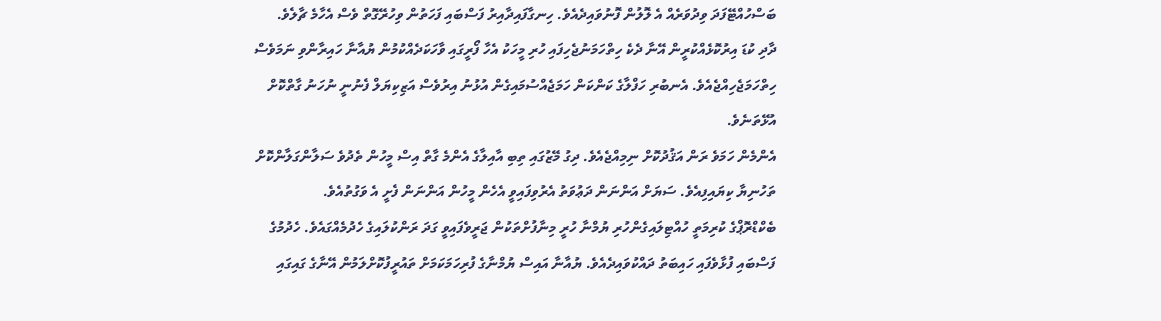ބަސްހުއްޓޭފަދަ ވިދުވަރެއް އެ ލޮލުން ފޮނުވައިދެއެވެ. ހިނގާފައިދާއިރު ފަސްބައި ފަހަތުން ވިހުރޭގޮތް ވެސް އެހާމެ ޗާލެވެ.
ދާދި ކުޑަ އިރުކޮޅެއްކުރީން އޭނާ ދެކެ ހިތްހަމަނުޖެހިފައި ހުރި މީހަކު އެހާ ފޯރީގައި ވާހަކަދެއްކުމުން ޔުއާނާ ހައިރާންވި ނަމަވެސް ހިތްހަމަޖެހިއްޖެއެވެ. އެނބުރި ހަފްލާގެ ކަންކަން ހަމަޖެއްސުމައިގެން އުޅުނު އިރުވެސް އަޒިކިޔަލް ފެނުނީ ނުހަނު ގާތްކޮށް އުޅޭތަނެވެ.
އެންމެން ހަމަވެ ރަން އަޤުދުކޮށް ނިމިއްޖެއެވެ. ދިގު މޭޒުގައި ތިބި އާއިލާގެ އެންމެ ގާތް އިސް މީހުން ތެދުވެ ސަލާންގަލާންކޮށް ތަހުނިޔާ ކިޔައިފިއެވެ. ސަޔަށް އަންނަން ދަޢުވަތު އެރުވިފައިވީ އެހެން މީހުން އަންނަން ފެށީ އެ ވަގުތުއެވެ.
ބެކްޑްރޮޕްގެ ކުރިމަތީ ހުއްޓިލައިގެންހުރި ޔުމްނާ ހުރީ މިނާފުށްތަކުން ޖަރީވެފައިވީ ގަދަ ރަންކުލައިގެ ހެދުމެއްގައެވެ. ހެދުމުގެ ފަސްބައި ފުޅާވެފައި ހައިބަތު ދައްކުވައިދެއެވެ. ޔުއާނާ އައިސް ޔުމްނާގެ ފުރިހަމަކަމަށް ތައުރީފުކޮށްލަމުން އޭނާގެ ގައިގައި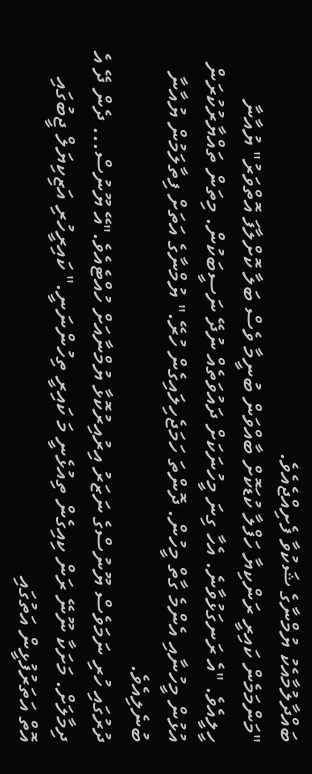ބައްދާލުމާއެކު ޔުމްނާގެ ޝަކުވާ ފެށިއްޖެއެވެ.
"މަންމަމެން ކައިރީ ރަންކިޔާ ހަފްލާ ކުޑަކޮށް ބާއްވަން ބުނީމާ ވެސް ބަލާ ކޮށްލާފަ އޮތްވަރު" ޔުއާނާ ހީލީއެވެ. "އެ ރަނގަޅުވާނެ. އެހާ ގިނަ މީހުނަކަށް ދައުވަތެއް ނުދޭ ނަސީބަކުން. މިތަން ތައްޔާރުކުރަން އުޅުން މީހުނާއި އެންމެ ގާތް މީހުން. ދޮންތަ ހަމަޖެހިލައިގެން ހުރޭ." ޔުމްނާގެ އަތަށް ފިތާލަމުން ޔުއާނާ ބުނެލިއެވެ.
ދުރުގައި ހުރި ނަމަވެސް ޔޫނުސްގެ ނަޒަރު އިރުއިރުކޮޅާ ޔުމްނާއަށް ހުއްޓެއެވެ."އޭ ޔޫނުސް... ދެން ދޭ އެ ދިމާލަށް. މަށަކާ ނޫނޭ ރަން ކިއިގެން ތިއުޅެނީ މަ ކައިރީ ތިހުންނަނީ." ކައިރީހުރި އަޒިކިޔަލް ޖީބުގައި އޮތް އަތަރުފުޅީން އަތުގައި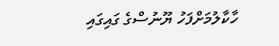ހާކާލުމަށްފަހު ޔޫނުސްގެ ގައިގައި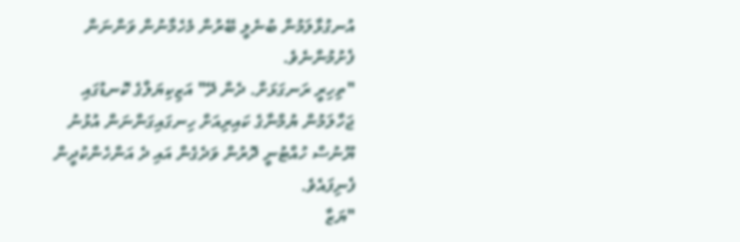އުނގުޅާލަމުން ބުނެލީ ބޭރުން މެހެމާނުން ވަންނަން ފެށުމުންނެވެ.
"ތިހިރީ ރަނގަޅަށް. ދެން ދޭ" އަޒިކިޔަލްގެ ކޮނޑުގައި ޖަހާލަމުން ޔުމްނާގެ ކައިރިއަށް ހިނގައިގަންނަން އުޅުނު ޔޫނުސް ހުއްޓުނީ ދޮރުން ވަދެގެން އައި ދެ އަންހެންކުދީން ފެނިފައެވެ.
"ޔަޒާ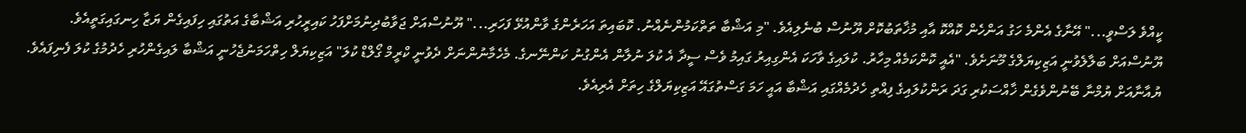ކީއްވެ ލަސްވީ..." އޭނާގެ އެންމެ ހަގު އަންހެން ކޮއްކޮ އާއި މުޚާތަބުކޮށް ޔޫނުސް ބުނެލިއެވެ. "މި އަޝްބާ ތަތްކަމުންނެއްނު. ކޮބައިތަ އަހަރެންގެ ވާންއުޅޭ ފަހަރި..." ޔޫނުސްއަށް ޖަވާބުދިނުމަށްފަހު ކައިރީހުރި އަޝްބާގެ އަތުގައި ހިފައިގެން ޔަޒާ ހިނގައިގަތީއެވެ.
ޔޫނުސްއަށް ބަލާލެވުނީ އަޒިކިޔަލްގެ މޫނަށެވެ. "އެއީ ކޮންކަމެއް މިހާރު. ކުލައިގެ ވާހަކަ އެންގިއިރު ގައިމު ވެސް ސީދާ އެ ކުލަ ނުލާން އެންގުނު ކަންނޭނގެ. މެހެމާނުންނަށް ދެވުނީ ކްރީމް ގޯލްޑް ކުލަ" އަޒިކިޔަލް ހިތްހަމަނުޖެހުނީ އަޝްބާ ލައިގެންހުރި ހެދުމުގެ ކުލަ ފެނިފައެވެ.
ޔުއާނާއަށް ޔުމްނާ ބޭނުންވެގެން ޚާއްސަކުރި ގަދަ ރަންކުލައިގެ ފިއްތި ހެދުމެއްގައި އަޝްބާ އައީ ހަމަ ގަސްތުގައޭ އަޒިކިޔަލްގެ ހިތަށް އެރިއެވެ.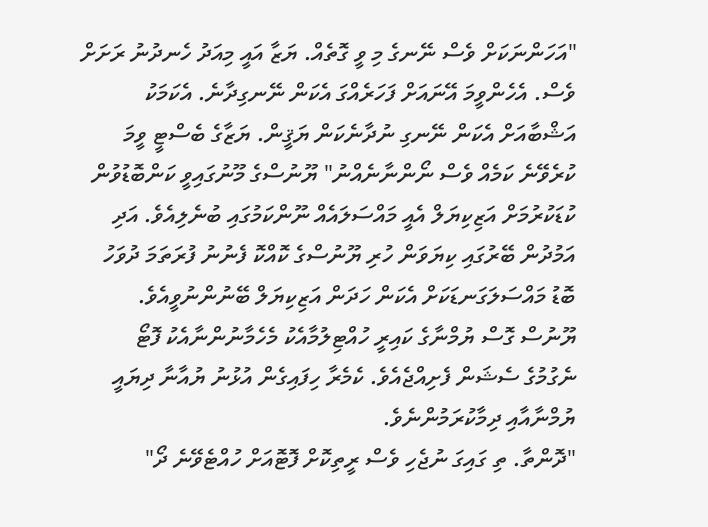"އަހަންނަކަށް ވެސް ނޭނގެ މި ވީ ގޮތެއް. ޔަޒާ އައީ މިއަދު ހެނދުނު ރަށަށް ވެސް. އެހެންވީމަ އޭނައަށް ފަހަރެއްގަ އެކަން ނޭނގިދާނެ. އެކަމަކު އަޝްބާއަށް އެކަން ނޭނގި ނުދާނެކަން ޔަޤީން. ޔަޒާގެ ބެސްޓީ ވީމަ ކުރެވޭނެ ކަމެއް ވެސް ނޯންނާނެއްނު" ޔޫނުސްގެ މޫނުގައިވީ ކަންބޮޑުވުން ކުޑަކުރުމަށް އަޒިކިޔަލް އެއީ މައްސަލައެއް ނޫންކަމުގައި ބުނެލިއެވެ. އަދި އަމުދުން ބޭރުގައި ކިޔަވަން ހުރި ޔޫނުސްގެ ކޮއްކޮ ފެނުނު ފުރަތަމަ ދުވަހު ބޮޑު މައްސަލަގަނޑަކަށް އެކަން ހަދަން އަޒިކިޔަލް ބޭނުންނުވީއެވެ.
ޔޫނުސް ގޮސް ޔުމްނާގެ ކައިރީ ހުއްޓިލުމާއެކު މެހެމާނުންނާއެކު ފޮޓޯ ނެގުމުގެ ސެޝަން ފެށިއްޖެއެވެ. ކެމެރާ ހިފައިގެން އުޅުނު ޔުއާނާ ދިޔައީ ޔުމްނާއާއި ދިމާކުރަމުންނެވެ.
"ދޮންތާ. ތި ގައިގަ ނުޖެހި ވެސް ރީތިކޮށް ފޮޓޮއަށް ހުއްޓެވޭނެ ދޯ"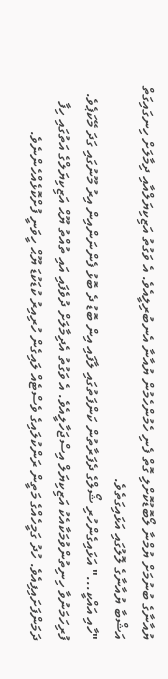ޔުއާނާގެ ބުނުމަށް ޔުމްނާ ލޯބޮޑުކޮށްލި ގޮތް ފެނި ހެމުންހެމުން ޔުއާނާ އެނބުރިލީއެވެ. އެ ވަގުތު އަޒިކިޔަލްއާއި ދިމާލަށް ހިނގައިގަތް އަޝްބާ ޔުއާނާގެ ލޮލުގައި އަޅައިގަތެވެ.
"ހާއި އައްކީ..." އަޅައިގެންހުރި ޝޯލްގެ ދެފަރާތުން ކަންފަތުގައި ލާފައި އިން ބޮޑު ދެ ބޮޅު ފެންނަންއިން އިރު މޫނުގައި ގަދަ މޭކަޕެވެ. ފުރިހަމަނުވާ ހިނިތުންވުމަކާއެކު އަޒިކިޔަލް އިސްޖަހާލީއެވެ. އެ ވަގުތު އެދިމާލަށް ދުވެފައި އައި ތުއްތު ޔޫޙް އަޒިކިޔަލްގެ އަތުގައި ހިފާ ދަމަންފަށައިފިއެވެ. ހުދު ގަމީހެއްގެ މަތީން ރަންކުލައިގެ ވެސްޓެއް ލައިގެން ހުރިއިރު ކުޑަކުޑަ ޔޫޙް ހީވަނީ ފުށްކޮޅެއްހެންނެވެ.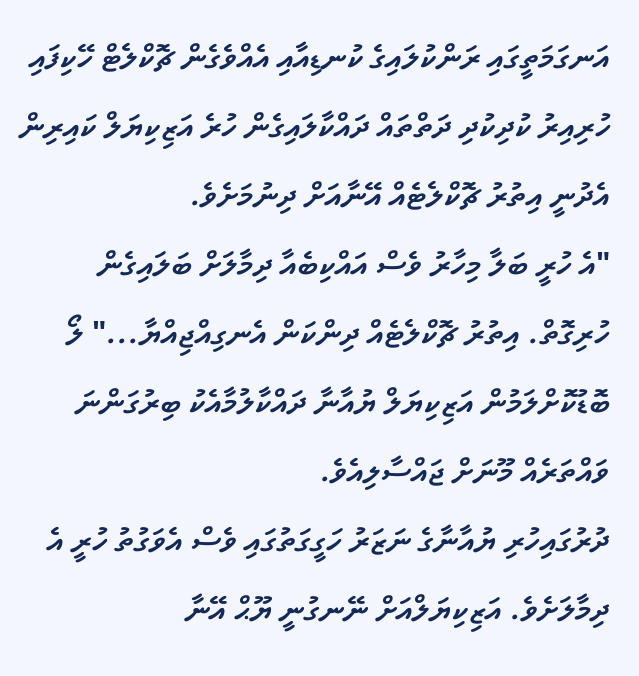އަނގަމަތީގައި ރަންކުލައިގެ ކުނޑިއާއި އެއްވެގެން ޗޮކްލެޓް ހޭކިފައި ހުރިއިރު ކުދިކުދި ދަތްތައް ދައްކާލައިގެން ހުރެ އަޒިކިޔަލް ކައިރިން އެދުނީ އިތުރު ޗޮކްލެޓެއް އޭނާއަށް ދިނުމަށެވެ.
"އެ ހުރީ ބަލާ މިހާރު ވެސް އައްކިބެއާ ދިމާލަށް ބަލައިގެން ހުރިގޮތް. އިތުރު ޗޮކްލެޓެއް ދިންކަން އެނގިއްޖިއްޔާ..." ލޯ ބޮޑުކޮށްލަމުން އަޒިކިޔަލް ޔުއާނާ ދައްކާލުމާއެކު ބިރުގަންނަ ވައްތަރެއް މޫނަށް ޖައްސާލިއެވެ.
ދުރުގައިހުރި ޔުއާނާގެ ނަޒަރު ހަގީގަތުގައި ވެސް އެވަގުތު ހުރީ އެ ދިމާލަށެވެ. އަޒިކިޔަލްއަށް ނޭނގުނީ ޔޫޙް އޭނާ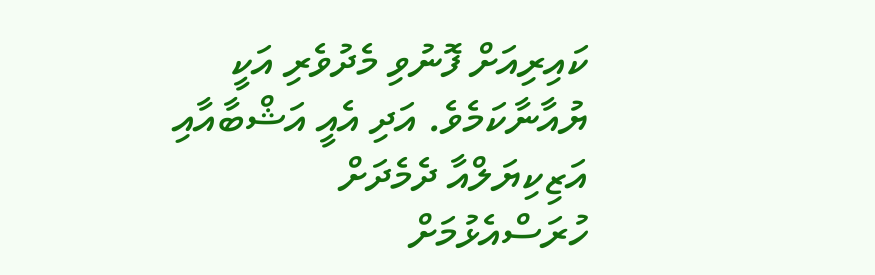ކައިރިއަށް ފޮނުވި މެދުވެރި އަކީ ޔުއާނާކަމެވެ. އަދި އެއީ އަޝްބާއާއި އަޒިކިޔަލްއާ ދެމެދަށް ހުރަސްއެޅުމަށް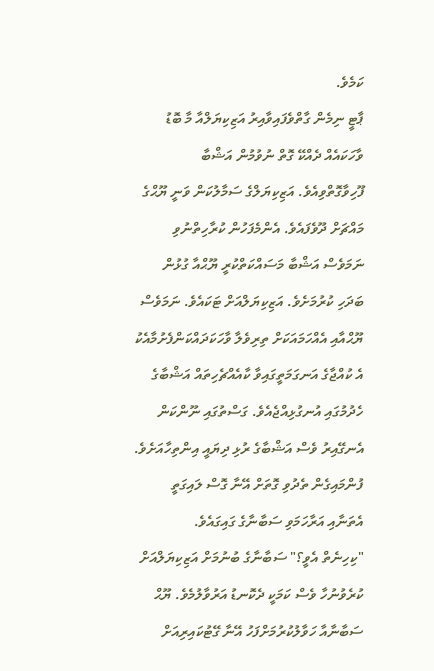ކަމެވެ.
ޕާޓީ ނިމެން ގާތްވެފައިވާއިރު އަޒިކިޔަލްއާ މާ ބޮޑު ވާހަކައެއް ދެއްކޭ ގޮތް ނުވުމުން އަޝްބާ ފޫހިވާގޮތްވިއެވެ. އަޒިކިޔަލްގެ ސަމާލުކަން ވަނީ ޔޫޙްގެ މައްޗަށް ދޫވެފައެވެ. އެންމެފަހުން ކުރާހިތްނުވި ނަމަވެސް އަޝްބާ މަސައްކަތްކުރީ ޔޫޙްއާ ގުޅުން ބަދަހި ކުރުމަށެވެ. އަޒިކިޔަލްއަށް ޓަކައެވެ. ނަމަވެސް ޔޫޙްއާއި އެއްހަމައަކަށް ތިރިވެލާ ވާހަކަދައްކަންފެށުމާއެކު އެ ކުއްޖާގެ އަނގަމަތީގައިވާ ކާއެއްޗެހިތައް އަޝްބާގެ ހެދުމުގައި އުނގުޅިއްޖެއެވެ. ގަސްތުގައި ނޫންކަން އެނގޭއިރު ވެސް އަޝްބާގެ ރުޅި ދިޔައީ އިންތިހާއަށެވެ. ފުންމައިގެން ތެދުވި ގޮތަށް އޭނާ ގޮސް ލައިގަތީ އެތަނާއި އަރާހަމަވި ސަބާނާގެ ގައިގައެވެ.
"ކިހިނެތް އެވީ؟" ސަބާނާގެ ބުނުމަށް އަޒިކިޔަލްއަށް ކުރެވުނުހާ ވެސް ކަމަކީ ދެކޮނޑު އަރުވާލުމެވެ. ޔޫޙް ސަބާނާއާ ހަވާލުކުރުމަށްފަހު އޭނާ ގޭޓުކައިރިއަށް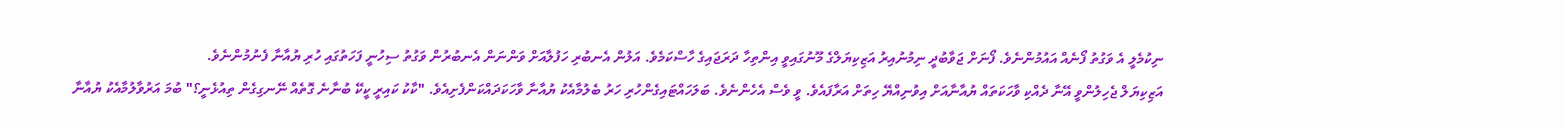ނިކުމެލީ އެ ވަގުތު ފޯނެއް އައުމުންނެވެ. ފޯނަށް ޖަވާބުދީ ނިމުނުއިރު އަޒިކިޔަލްގެ މޫނުގައިވީ އިންތިހާ ދަރަޖައިގެ ހާސްކަމެވެ. އަލުން އެނބުރި ހަފުލާއަށް ވަންނަން އެނބުރުން ވަގުތު ސިހުނީ ފަހަތުގައި ހުރި ޔުއާނާ ފެނުމުންނެވެ.
އަޒިކިޔަލް ޖެހިލުންވީ އޭނާ ދެއްކި ވާހަކަތައް ޔުއާނާއަށް އިވުނިއްޔޭ ހިތަށް އަރާފައެވެ. ވީ ވެސް އެހެންނެވެ. ބަލަހައްޓައިގެންހުރި ހަރު ބެލުމާއެކު ޔުއާނާ ވާހަކަދައްކަންފެށިއެވެ. "ކާކު ކައިރީ ކީކޭ ބުނާނެ ގޮތެއް ނޭނގިގެން ތިއުޅެނީ؟" ބުމަ އަރުވާލުމާއެކު ޔުއާނާ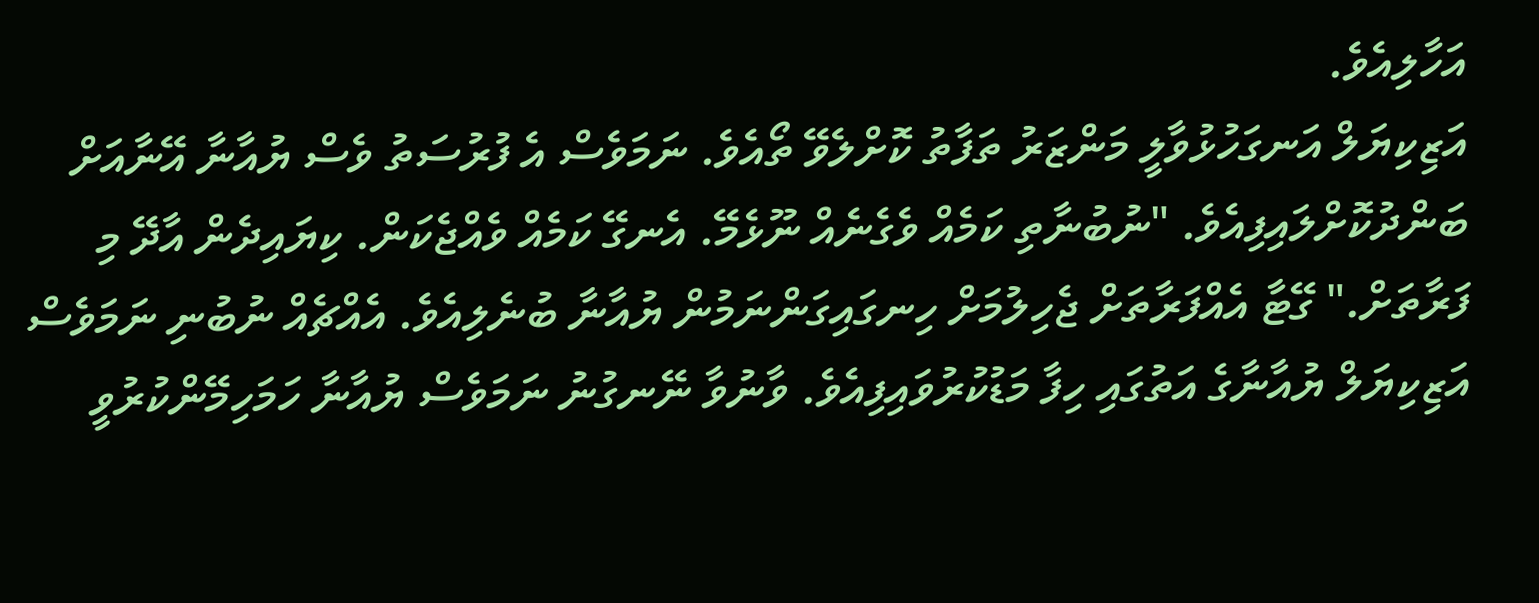އަހާލިއެވެ.
އަޒިކިޔަލް އަނގަހުޅުވާލީ މަންޒަރު ތަފާތު ކޮށްލެވޭ ތޯއެވެ. ނަމަވެސް އެ ފުރުސަތު ވެސް ޔުއާނާ އޭނާއަށް ބަންދުކޮށްލައިފިއެވެ. "ނުބުނާތި ކަމެއް ވެގެނެއް ނޫޅެމޭ. އެނގޭ ކަމެއް ވެއްޖެކަން. ކިޔައިދެން އާދޭ މި ފަރާތަށް." ގޭޓާ އެއްފަރާތަށް ޖެހިލުމަށް ހިނގައިގަންނަމުން ޔުއާނާ ބުނެލިއެވެ. އެއްޗެއް ނުބުނި ނަމަވެސް އަޒިކިޔަލް ޔުއާނާގެ އަތުގައި ހިފާ މަޑުކުރުވައިފިއެވެ. ވާނުވާ ނޭނގުނު ނަމަވެސް ޔުއާނާ ހަމަހިމޭންކުރުވީ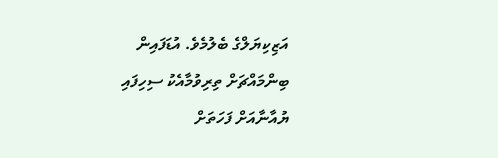އަޒިކިޔަލްގެ ބެލުމެވެ. އުޑަފައިން ބިންމައްޗަށް ތިރިވުމާއެކު ސިހިފައި ޔުއާނާއަށް ފަހަތަށް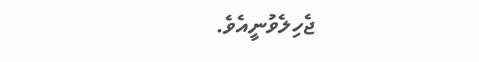ޖެހިލެވުނީއެވެ.